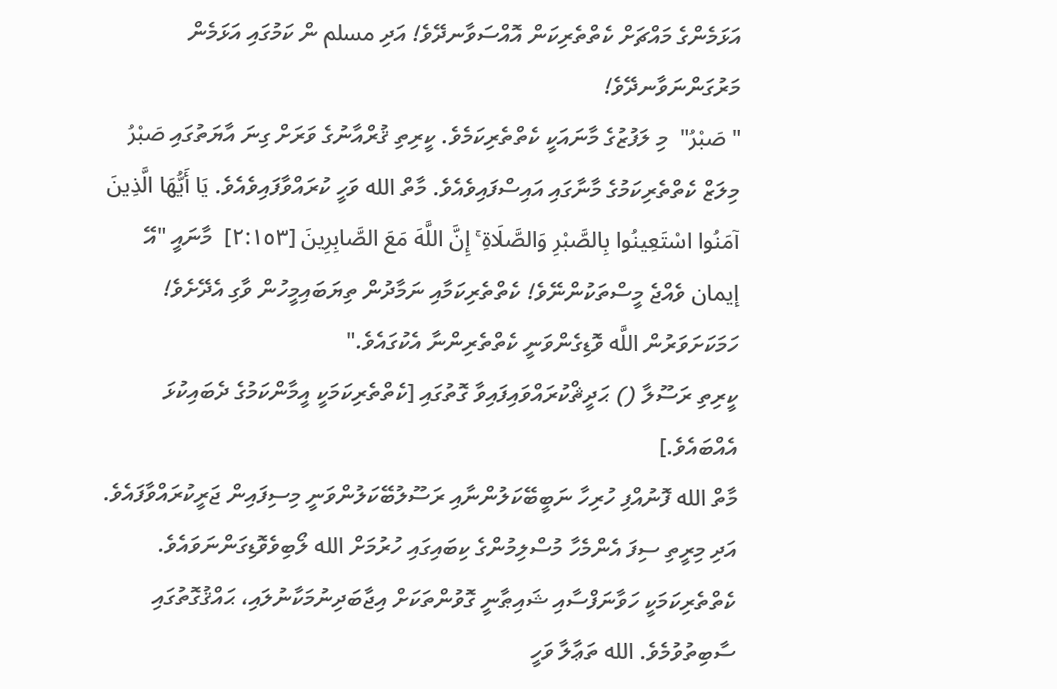އަޅަމެންގެ މައްޗަށް ކެތްތެރިކަން އޮއްސަވާނދޭވެ! އަދި مسلم ން ކަމުގައި އަޅަމެން މަރުގަންނަވާނދޭވެ!
" صَبْرُ"  މި ލަފުޒުގެ މާނައަކީ ކެތްތެރިކަމެވެ. ކީރިތި ޤުރްއާނުގެ ވަރަށް ގިނަ އާޔަތުގައި صَبْرُ މިލަޒް ކެތްތެރިކަމުގެ މާނާގައި އައިސްފައިވެއެވެ. މާތް الله ވަހީ ކުރައްވާފައިވެއެވެ. يَا أَيُّهَا الَّذِينَ آمَنُوا اسْتَعِينُوا بِالصَّبْرِ وَالصَّلَاةِ ۚ إِنَّ اللَّهَ مَعَ الصَّابِرِينَ [٢:١٥٣]  މާނައީ "އޭ إيمان ވެއްޖެ މީސްތަކުންނޭވެ! ކެތްތެރިކަމާއި ނަމާދުން ތިޔަބައިމީހުން ވާގި އެދޭށެވެ! ހަމަކަށަވަރުން اللَّه ވޮޑިގެންވަނީ ކެތްތެރިންނާ އެކުގައެވެ."
ކީރިތި ރަސޫލާ () ޙަދީޘްކުރައްވައިފައިވާ ގޮތުގައި [ކެތްތެރިކަމަކީ އީމާންކަމުގެ ދެބައިކުޅަ އެއްބައެވެ.]
މާތް الله ފޮނުއްފި ހުރިހާ ނަބީބޭކަލުންނާއި ރަސޫލުބޭކަލުންވަނީ މިސިފައިން ޖަރީކުރައްވާފައެވެ. އަދި މިރީތި ސިފަ އެންމެހާ މުސްލިމުންގެ ކިބައިގައި ހުރުމަށް الله ލޯބިވެވޮޑިގަންނަވައެވެ.
ކެތްތެރިކަމަކީ ހަވާނަފްސާއި ޝައިޠާނީ ގޮވުންތަކަށް އިޖާބަދިނުމަކާނުލައި، ޙައްޤުގޮތުގައި ސާބިތުވުމެވެ. الله ތަޢާލާ ވަހީ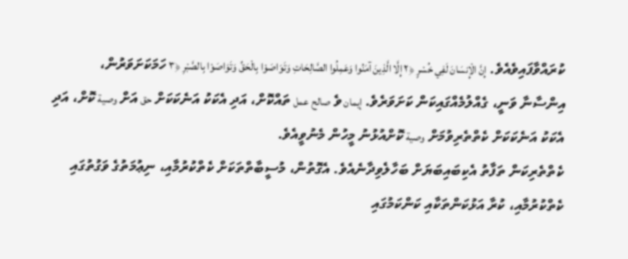ކުރައްވާފައިވެއެވެ. إِنَّ الْإِنسَانَ لَفِي خُسْرٍ ﴿٢ إِلَّا الَّذِينَ آمَنُوا وَعَمِلُوا الصَّالِحَاتِ وَتَوَاصَوْا بِالْحَقِّ وَتَوَاصَوْا بِالصَّبْرِ ﴿٣ ހަމަކަށަވަރުން، އިންސާނާ ވަނީ، ގެއްލުމެއްގައިކަން ކަށަވަރެވެ. إيمان ވެ صالح عمل ތައްކޮށް، އަދި އެކަކު އަނެކަކަށް حق އަށް وصية ކޮށް، އަދި އެކަކު އަނެކަކަށް ކެތްތެރިވުމަށް وصية ކޮށްއުޅުނު މީހުން މެނުވީއެވެ.
ކެތްތެރިކަން ތަފާތު އެކިބައިބަޔަށް ބަހާލެވިދާނެއެވެ. އެގޮތުން، މުސީބާތްތަކަށް ކެތްކުރުމާއި، ނިޢުމަތުގެ ވަގުތުގައި ކެތްކުރުމާއި، ކުރާ އަޅުކަންތަކާއި ކަންކަމުގައި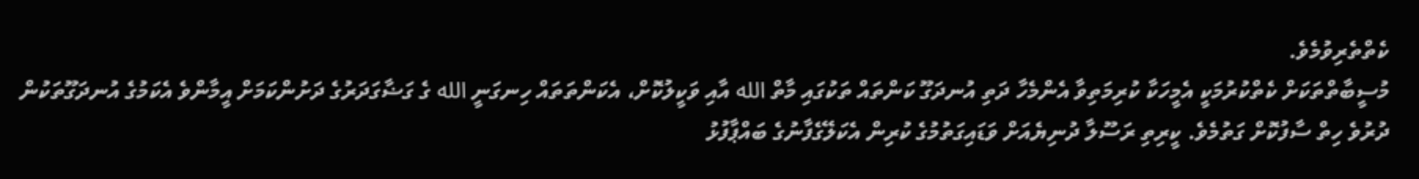ކެތްތެރިވުމެވެ.
މުސީބާތްތަކަށް ކެތްކުރުމަކީ އެމީހަކާ ކުރިމަތިވާ އެންމެހާ ދަތި އުނދަގޫ ކަންތައް ތަކުގައި މާތް الله އާއި ވަކީލުކޮށް، އެކަންތަތައް ހިނގަނީ الله ގެ ގަޟާގަދަރުގެ ދަށުންކަމަށް އީމާންވެ އެކަމުގެ އުނދަގޫތަކުން ދުރުވެ ހިތް ސާފުކޮށް ގަތުމެވެ. ކީރިތި ރަސޫލާ ދުނިޔެއަށް ވަޑައިގަތުމުގެ ކުރިން އެކަލޭގެފާނުގެ ބައްޕާފުޅު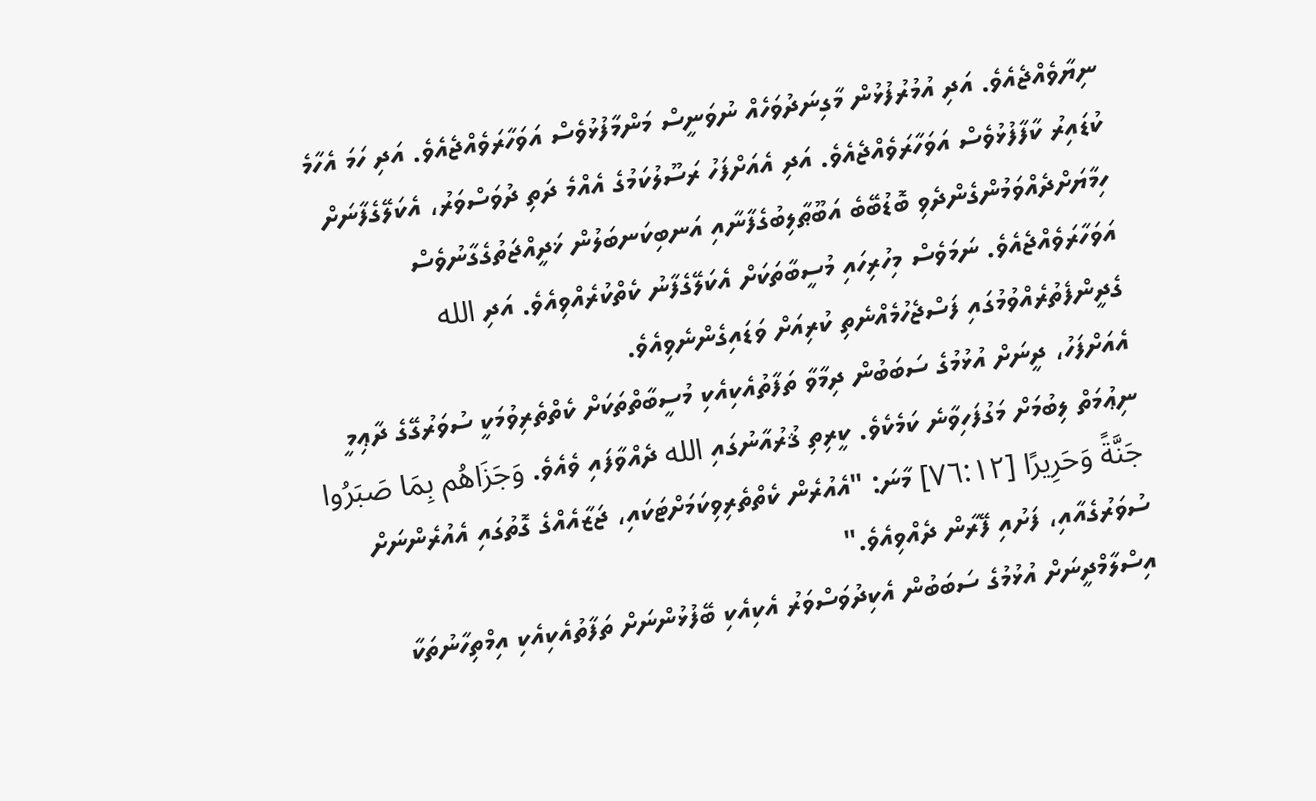ނިޔާވެއްޖެއެވެ. އަދި އުމުރުފުޅުން މާގިނަދުވަހެއް ނުވަނީސް މަންމާފުޅުވެސް އަވަހާރަވެއްޖެއެވެ. އަދި ހަމަ އެހާމެ ކުޑައިރު ކާފާފުޅުވެސް އަވަހާރަވެއްޖެއެވެ. އަދި އެއަށްފަހު ރަސޫލުކަމުގެ އެއްމެ ދަތި ދުވަސްވަރު، އެކަލޭގެފާނަށް ހިމާޔަށްދެއްވަމުންގެންދެވި ބޮޑުބޭބެ އަބޫޠާލިބުގެފާނާއި އަނބިކަނބަލުން ޚަދީއްޖަތުގެގާނުވެސް އަވަހާރަވެއްޖެއެވެ. ނަމަވެސް މިހުރިހައި މުސީބާތަކަށް އެކަލޭގެފާނު ކެތްކުރެއްވިއެވެ. އަދި الله ގެދީންފެތުރެއްވުމުގައި ފަސްޖެހުމެއްނެތި ކުރިއަށް ވަޑައިގެންނެވިއެވެ.
އެއަށްފަހު، ދީނަށް އުޅުމުގެ ސަބަބުން ދިމާވާ ތަފާތުއެކިއެކި މުސީބާތްތަކަށް ކެތްތެރިވުމަކީ ސުވަރުގޭގެ ދާޢިމީ ނިޢުމަތް ލިބުމަށް މަގުފަހިވާނެ ކަމެކެވެ. ކީރިތި ޤުރުއާނުގައި الله ދެއްވާފައި ވެއެވެ. وَجَزَاهُم بِمَا صَبَرُوا جَنَّةً وَحَرِيرًا [٧٦:١٢] މާނަ: "އެއުރެން ކެތްތެރިވިކަމަށްޓަކައި، ޖަޒާއެއްގެ ގޮތުގައި އެއުރެންނަށް ސުވަރުގެއާއި، ފަށުއި ފޭރާން ދެއްވިއެވެ."
އިސްލާމްދީނަށް އުޅުމުގެ ސަބަބުން އެކިދުވަސްވަރު އެކިއެކި ބޭފުޅުންނަށް ތަފާތުއެކިއެކި އިމްތިހާނުތަކާ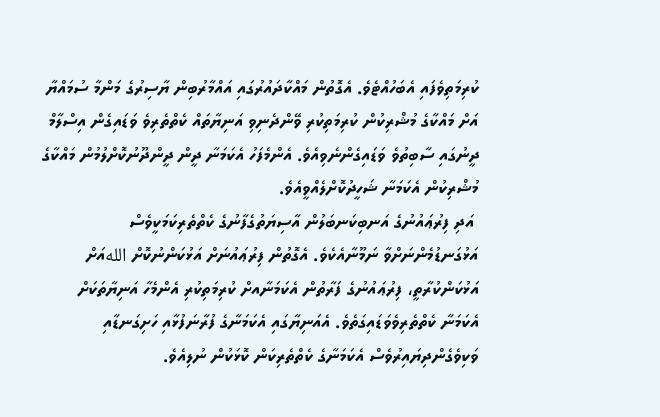ކުރިމަތިވެފައި އެބަހުއްޓެވެ. އެގޮތުން މައްކާދައުރުގައި އައްމާރުބިން ޔާސިރުގެ މަންމާ ސުމައްޔާ އަށް މައްކާގެ މުޝްރިކުން ކުރިމަތިކުރި ވޭންދެނިވި އަނިޔާތައް ކެތްތެރިވެ ވަޑައިގެން އިސްލާމް ދީނުގައި ސާބިތުވެ ވަޑައިގެންނެވިއެވެ. އެންމެފަހު އެކަމަނާ ދީން ދީންދޫނުކޮށްލުމުން މައްކާގެ މުޝްރިކުން އެކަމަނާ ޝަހީދުކޮށްލެއްވީއެވެ.
 އަދި ފިރުޢައުނުގެ އަނބިކަނބަލުން އާސިޔަތުގެފާނުގެ ކެތްތެރިކަމަކީވެސް އަޅުގަނޑުމެންނަށްވާ ނަމޫނާއެކެވެ. އެގޮތުން ފިރުޢައުނަށް އަޅުކަންނުކޮށް اللهއަށް އަޅުކަންކުރާތީ، ފިރުޢައުނުގެ ފަރާތުން އެކަމަނާއށް ކުރިމަތިކުރި އެންމެހާ އަނިޔާތަކަށް އެކަމަނާ ކެތްތެރިވެވަޑައިގަތެވެ. އެއަނިޔާގައި އެކަމަނާގެ ފުރާނަފުޅާއި ހަށިގަނޑާއި ވަކިވެގެންދިޔައިރުވެސް އެކަމަނާގެ ކެތްތެރިކަން ކޮޅަކުން ނުލިއެވެ.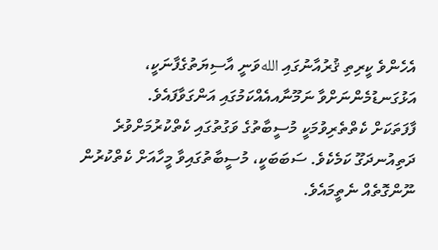އެހެންވެ ކީރިތި ޤުރުއާނުގައި اللهވަނީ އާސިޔަތުގެފާނަކީ، އަޅުގަނޑުމެންނަށްވާ ނަމޫނާއއެއްކަމުގައި އަންގަވާފައެވެ.
ފާފަތަކަށް ކެތްތެރިވުމަކީ މުސީބާތުގެ ވަގުތުގައި ކެތްކުރުމަށްވުރެ ދަތިއުނދަގޫ ކަމެކެވެ. ސަބަބަކީ، މުސީބާތުގައިވާ މީހާއަށް ކެތްކުރުން ނޫންގޮތެއް ނެތީމައެވެ.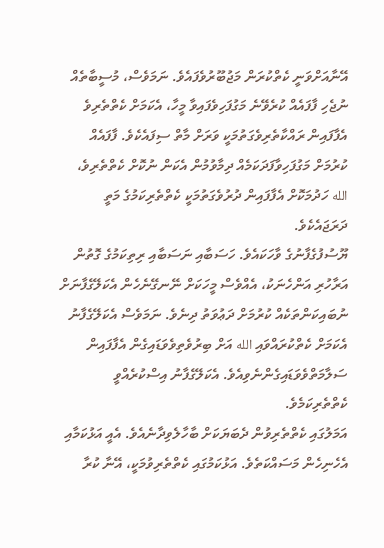އޭނާއަށްވަނީ ކެތްކުރަން މަޖުބޫރުވެފައެވެ. ނަމަވެސް، މުސީބާތެއް ނުޖެހި ފާފައެއް ކުރެވޭނެ މަގުފަހިވެފައިވާ މީހާ، އެކަމަށް ކެތްތެރިވެ އެފާފައިން ރައްކާތެރިވެގަތުމަކީ ވަރަށް މާތް ސިފައެކެވެ. ފާފައެއް ކުރުމަށް މަގުފަހިވާފަދަކަމެއް ދިމާވުމުން އެކަން ނުކޮށް ކެތްތެރިވެ، الله ހަދުމަކޮށް އެފާފައިން ދުރުވެގަތުމަކީ ކެތްތެރިކަމުގެ މަތީ ދަރަޖައެކެވެ.
ޔޫސުފުގެފާނުގެ ވާހަކައެވެ. ހަސަބާއި ނަސަބާއި ރިތިކަމުގެ ގޮތުން އަރާހުރި އަންހެނަކު، އެއްވެސް މީހަކަށް ނޭނގޭނެހެން އެކަލޭގެފާނަށް ނުބައިކަންތަކެއް ކުރުމަށް ދަޢުވަތު ދިނެވެ. ނަމަވެސް އެކަލޭގެފާނު އެކަމަށް ކެތްކުރައްވައި الله އަށް ބިރުވެތިވެވަޑައިގެން އެފާފައިން ސަލާމަތްވެވަޑައިގެންނެވިއެވެ. އެކަލޭގެފާނު އިސްކުރެއްވީ ކެތްތެރިކަމެވެ.
އަމަލުގައި ކެތްތެރިވުން ދެބަޔަކަށް ބާހާލެވިދާނެއެވެ. އެއީ އަޅުކަމާއި އެހެނިހެން މަސައްކަތެވެ. އަޅުކަމުގައި ކެތްތެރިވުމަކީ، އޭނާ ކުރާ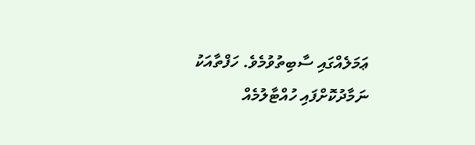ޢަމަލެއްގައި ސާބިތުވުމެވެ. ހަފްތާއަކު ނަމާދުކޮށްފައި ހުއްޓާލުމެއް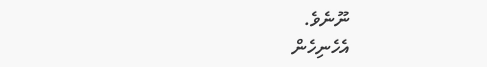ނޫނެވެ.
އެހެނިހެން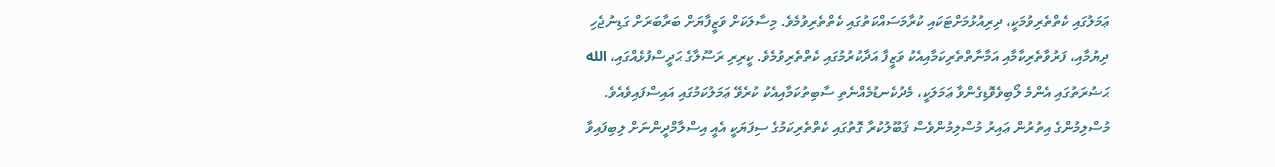ޢަމަލުގައި ކެތްތެރިވުމަކީ، ދިރިއުޅުމަށްޓަކައި ކުރާމަސައްކަތުގައި ކެތްތެރިވުމެވެ. މިސާލަކަށް ވަޒީފާޔަށް ބަރާބަރަށް ގަޑިނުޖެހި ދިޔުމާއި، ފަރުވާތެރިކާމާއި އަމާނާތްތެރިކަމާއިއެކު ވަޒީފާ އަދާކުރުމުގައި ކެތްތެރިވުމެވެ. ކީރިރި ރަސޫލާގެ ޙަދީސްފުޅެއްގައި، الله ޙަޟުރަތުގައި އެންމެ ލޯބިވެވޮޑިގެންވާ ޢަމަލަކީ، މެދުކެނޑުމެއްނެތި ސާބިތުކަމާއިއެކު ކުރެވޭ ޢަމަލުކަމުގައި އައިސްފައިވެއެވެ.
މުސްލިމުންގެ އިތުރުން ޢައިރު މުސްލިމުންވެސް ޤަބޫލުކުރާ ގޮތުގައި ކެތްތެރިކަމުގެ ސިފަޔަކީ އެއީ އިސްލާމްދީންނަށް ލިބިފައިވާ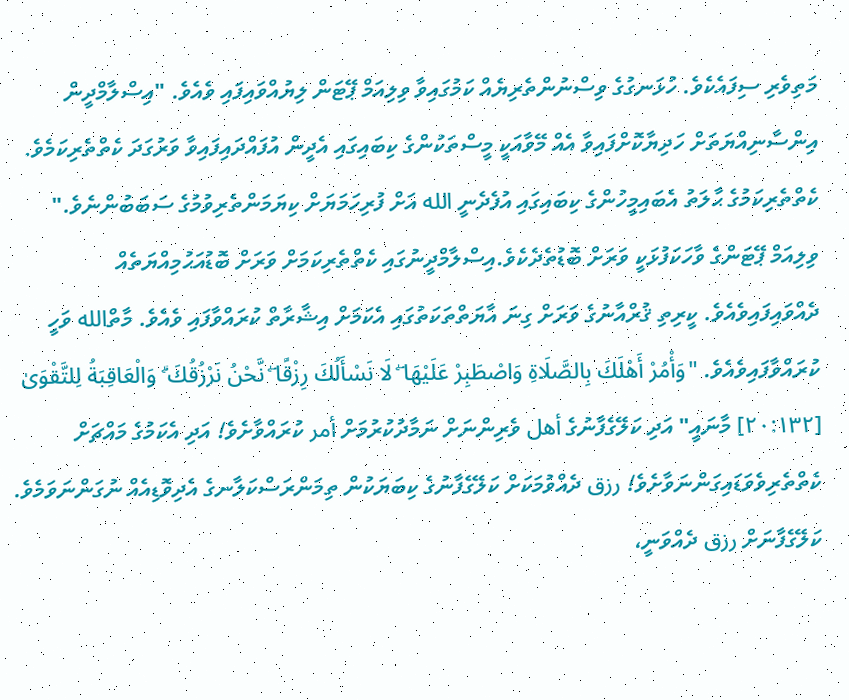މަތިވެރި ސިފައެކެވެ. ހުޅަނގުގެ ވިސްނުންތެރިޔެއް ކަމުގައިވާ ވިލިއަމް ޕޭޓަން ލިޔުއްވައިފައި ވެއެވެ. "އިސްލާމްދީން އިންސާނިއްޔަތަށް ހަދިޔާކޮށްފައިވާ އެއް މޭވާއަކީ މީސްތަކުންގެ ކިބައިގައި އެދީން އުފައްދައިފައިވާ ވަރުގަދަ ކެތްތެރިކަމެވެ. ކެތްތެރިކަމުގެ ޙާލަތު އެބައިމީހުންގެ ކިބައިގައި އުފެދެނީ الله އަށް ފުރިހަމަޔަށް ކިޔަމަންތެރިވުމުގެ ސަބަބުންނެވެ."
ވިލިއަމް ޕޭޓަންގެ ވާހަކަފުޅަކީ ވަރަށް ބޮޑުތެދެކެވެ.އިސްލާމްދީނުގައި ކެތްތެރިކަމަށް ވަރަށް ބޮޑުއަޙުމިއްޔަތެއް ދެއްވައިފައިވެއެވެ. ކީރިތި ޤުރްއާނުގެ ވަރަށް ގިނަ އާޔަތްތަކަތުގައި އެކަމަށް އިޝާރާތް ކުރައްވާފައި ވެއެވެ. މާތްالله ވަހީ ކުރައްވާފައިވެއެވެ. "وَأْمُرْ أَهْلَكَ بِالصَّلَاةِ وَاصْطَبِرْ عَلَيْهَا ۖ لَا نَسْأَلُكَ رِزْقًا ۖ نَّحْنُ نَرْزُقُكَ ۗ وَالْعَاقِبَةُ لِلتَّقْوَىٰ [٢٠:١٣٢] މާނައީ" އަދި ކަލޭގެފާނުގެ أهل ވެރިންނަށް ނަމާދުކުރުމަށް أمر ކުރައްވާށެވެ! އަދި އެކަމުގެ މައްޗަށް ކެތްތެރިވެވަޑައިގަންނަވާށެވެ! رزق ދެއްވުމަކަށް ކަލޭގެފާނުގެ ކިބަޔަކުން ތިމަންރަސްކަލާނގެ އެދިވޮޑިއެއް ނުގަންނަވަމެވެ. ކަލޭގެފާނަށް رزق ދެއްވަނީ،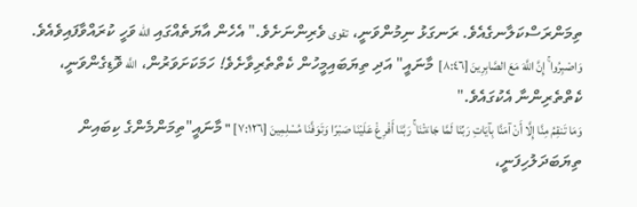ތިމަންރަސްކަލާނގެއެވެ. ރަނގަޅު ނިމުންވަނީ، تقوى ވެރިންނަށެވެ." އެހެން އާޔަތެއްގައި الله ވަހީ ކުރައްވާފައިވެއެވެ. وَاصْبِرُوا ۚ إِنَّ اللَّهَ مَعَ الصَّابِرِينَ [٨:٤٦]  މާނައީ" އަދި ތިޔަބައިމީހުން ކެތްތެރިވާށެވެ! ހަމަކަށަވަރުން، اللَّه ވޮޑިގެންވަނީ، ކެތްތެރިންނާ އެކުގައެވެ."
وَمَا تَنقِمُ مِنَّا إِلَّا أَنْ آمَنَّا بِآيَاتِ رَبِّنَا لَمَّا جَاءَتْنَا ۚ رَبَّنَا أَفْرِغْ عَلَيْنَا صَبْرًا وَتَوَفَّنَا مُسْلِمِينَ [٧:١٢٦] " މާނައީ"ތިމަންމެންގެ ކިބައިން ތިޔަބަދަލުހިފަނީ،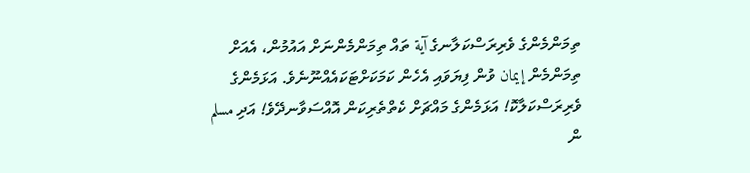ތިމަންމެންގެ ވެރިރަސްކަލާނގެ آية ތައް ތިމަންމެންނަށް އައުމުން، އެއަށް ތިމަންމެން إيمان ވުން ފިޔަވައި އެހެން ކަމަކަށްޓަކައެއްނޫނެވެ. އަޅަމެންގެ ވެރިރަސްކަލާކޮ! އަޅަމެންގެ މައްޗަށް ކެތްތެރިކަން އޮއްސަވާނދޭވެ! އަދި مسلم ން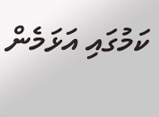ކަމުގައި އަޅަމެން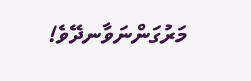މަރުގަންނަވާނދޭވެ!